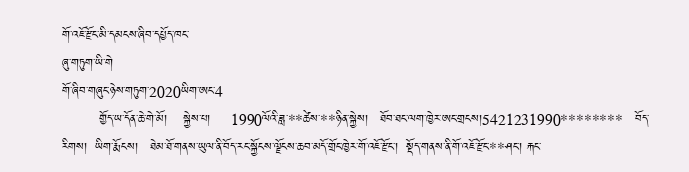གོ་འཇོ་རྫོང་མི་དམངས་ཞིབ་དཔྱོད་ཁང་
ཞུ་གཏུག་ཡི་གེ
གོ་ཞིབ་གཞུང་ཉེས་གཏུག་2020ཡིག་ཨང་4
         གྱོད་ཡ་དོན་ཆེ་གེ་མོ།    སྐྱེས་པ།     1990ལོའི་ཟླ་**ཚེས་**ཉིན་སྐྱེས།   ཐོབ་ཐང་ལག་ཁྱེར་ཨང་གྲངས།5421231990********   བོད་རིགས།  ཡིག་རྨོངས།   ཐེམ་ཐོ་གནས་ཡུལ་ནི་བོད་རང་སྐྱོངས་ལྗོངས་ཆབ་མདོ་གྲོང་ཁྱེར་གོ་འཇོ་རྫོང་།  སྡོད་གནས་ནི་གོ་འཇོ་རྫོང་**ཤང་། རྐང་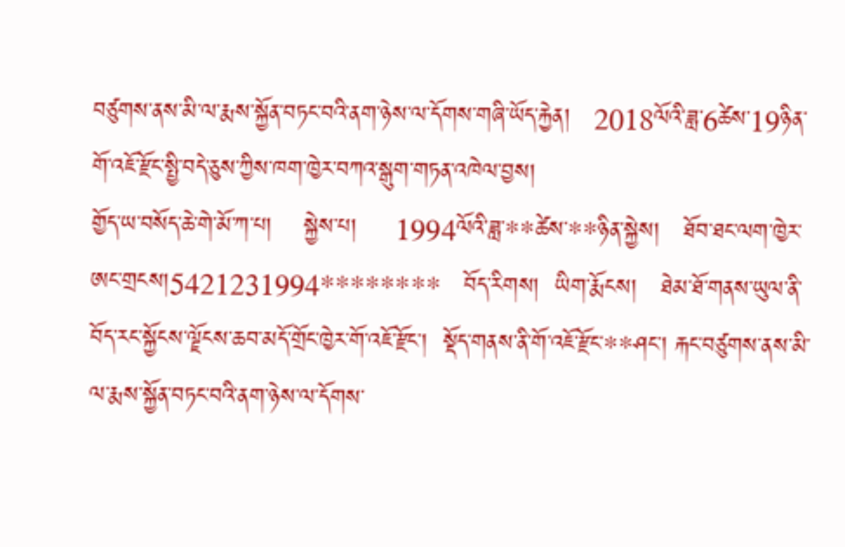བཙུགས་ནས་མི་ལ་རྨས་སྐྱོན་བཏང་བའི་ནག་ཉེས་ལ་དོགས་གཞི་ཡོད་རྐྱེན།   2018ལོའི་ཟླ་6ཚེས་19ཉིན་གོ་འཇོ་རྫོང་སྤྱི་བདེ་ཅུས་ཀྱིས་ཁག་ཁྱེར་བཀའ་སྒུག་གཏན་འཁེལ་བྱས།
གྱོད་ཡ་བསོད་ཆེ་གེ་མོ་ཀ་པ།    སྐྱེས་པ།     1994ལོའི་ཟླ་**ཚེས་**ཉིན་སྐྱེས།   ཐོབ་ཐང་ལག་ཁྱེར་ཨང་གྲངས།5421231994********   བོད་རིགས།  ཡིག་རྨོངས།   ཐེམ་ཐོ་གནས་ཡུལ་ནི་བོད་རང་སྐྱོངས་ལྗོངས་ཆབ་མདོ་གྲོང་ཁྱེར་གོ་འཇོ་རྫོང་།  སྡོད་གནས་ནི་གོ་འཇོ་རྫོང་**ཤང་། རྐང་བཙུགས་ནས་མི་ལ་རྨས་སྐྱོན་བཏང་བའི་ནག་ཉེས་ལ་དོགས་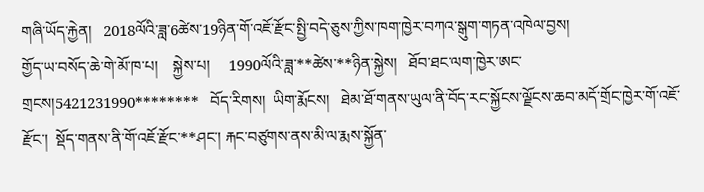གཞི་ཡོད་རྐྱེན།   2018ལོའི་ཟླ་6ཚེས་19ཉིན་གོ་འཇོ་རྫོང་སྤྱི་བདེ་ཅུས་ཀྱིས་ཁག་ཁྱེར་བཀའ་སྒུག་གཏན་འཁེལ་བྱས།
གྱོད་ཡ་བསོད་ཆེ་གེ་མོ་ཁ་པ།    སྐྱེས་པ།     1990ལོའི་ཟླ་**ཚེས་**ཉིན་སྐྱེས།   ཐོབ་ཐང་ལག་ཁྱེར་ཨང་གྲངས།5421231990********   བོད་རིགས།  ཡིག་རྨོངས།   ཐེམ་ཐོ་གནས་ཡུལ་ནི་བོད་རང་སྐྱོངས་ལྗོངས་ཆབ་མདོ་གྲོང་ཁྱེར་གོ་འཇོ་རྫོང་།  སྡོད་གནས་ནི་གོ་འཇོ་རྫོང་**ཤང་། རྐང་བཙུགས་ནས་མི་ལ་རྨས་སྐྱོན་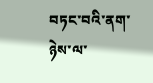བཏང་བའི་ནག་ཉེས་ལ་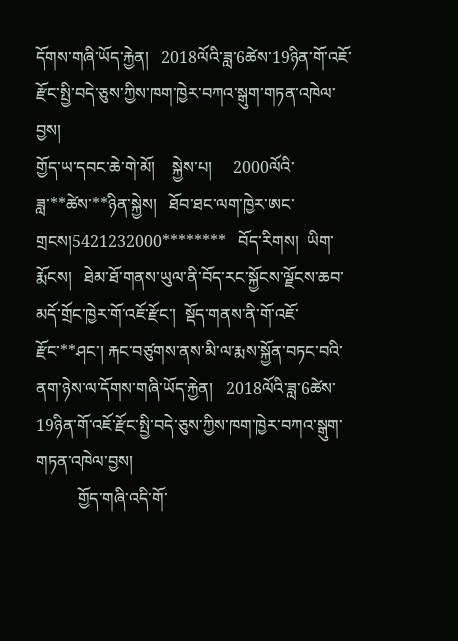དོགས་གཞི་ཡོད་རྐྱེན།   2018ལོའི་ཟླ་6ཚེས་19ཉིན་གོ་འཇོ་རྫོང་སྤྱི་བདེ་ཅུས་ཀྱིས་ཁག་ཁྱེར་བཀའ་སྒུག་གཏན་འཁེལ་བྱས།
གྱོད་ཡ་དབང་ཆེ་གེ་མོ།    སྐྱེས་པ།     2000ལོའི་ཟླ་**ཚེས་**ཉིན་སྐྱེས།   ཐོབ་ཐང་ལག་ཁྱེར་ཨང་གྲངས།5421232000********   བོད་རིགས།  ཡིག་རྨོངས།   ཐེམ་ཐོ་གནས་ཡུལ་ནི་བོད་རང་སྐྱོངས་ལྗོངས་ཆབ་མདོ་གྲོང་ཁྱེར་གོ་འཇོ་རྫོང་།  སྡོད་གནས་ནི་གོ་འཇོ་རྫོང་**ཤང་། རྐང་བཙུགས་ནས་མི་ལ་རྨས་སྐྱོན་བཏང་བའི་ནག་ཉེས་ལ་དོགས་གཞི་ཡོད་རྐྱེན།   2018ལོའི་ཟླ་6ཚེས་19ཉིན་གོ་འཇོ་རྫོང་སྤྱི་བདེ་ཅུས་ཀྱིས་ཁག་ཁྱེར་བཀའ་སྒུག་གཏན་འཁེལ་བྱས།
          གྱོད་གཞི་འདི་གོ་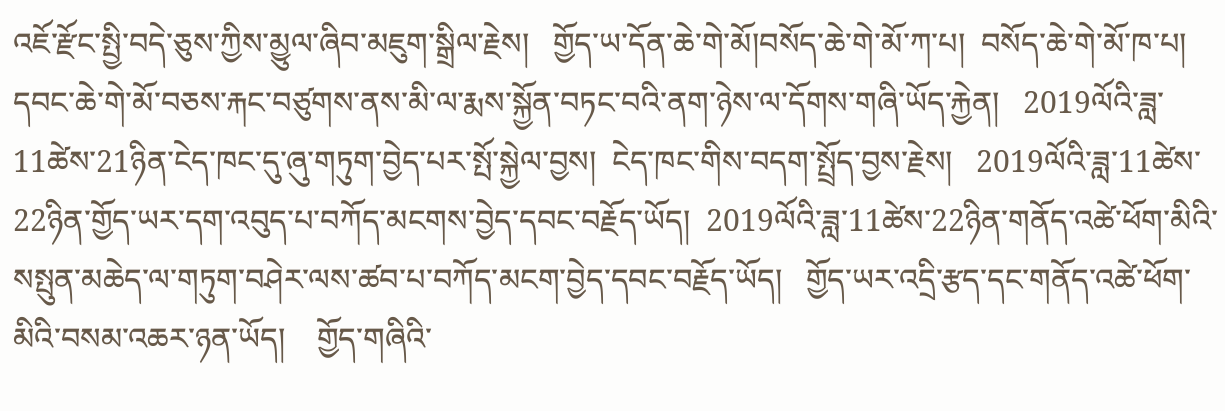འཇོ་རྫོང་སྤྱི་བདེ་ཅུས་ཀྱིས་མྱུལ་ཞིབ་མཇུག་སྒྲིལ་རྗེས།   གྱོད་ཡ་དོན་ཆེ་གེ་མོ།བསོད་ཆེ་གེ་མོ་ཀ་པ།  བསོད་ཆེ་གེ་མོ་ཁ་པ།  དབང་ཆེ་གེ་མོ་བཅས་རྐང་བཙུགས་ནས་མི་ལ་རྨས་སྐྱོན་བཏང་བའི་ནག་ཉེས་ལ་དོགས་གཞི་ཡོད་རྐྱེན།   2019ལོའི་ཟླ་11ཚེས་21ཉིན་ངེད་ཁང་དུ་ཞུ་གཏུག་བྱེད་པར་སྤོ་སྐྱེལ་བྱས།  ངེད་ཁང་གིས་བདག་སྤྲོད་བྱས་རྗེས།   2019ལོའི་ཟླ་11ཚེས་22ཉིན་གྱོད་ཡར་དག་འབུད་པ་བཀོད་མངགས་བྱེད་དབང་བརྗོད་ཡོད།  2019ལོའི་ཟླ་11ཚེས་22ཉིན་གནོད་འཚེ་ཕོག་མིའི་སསྤུན་མཆེད་ལ་གཏུག་བཤེར་ལས་ཚབ་པ་བཀོད་མངག་བྱེད་དབང་བརྗོད་ཡོད།   གྱོད་ཡར་འདྲི་རྩད་དང་གནོད་འཚེ་ཕོག་མིའི་བསམ་འཆར་ཉན་ཡོད།    གྱོད་གཞིའི་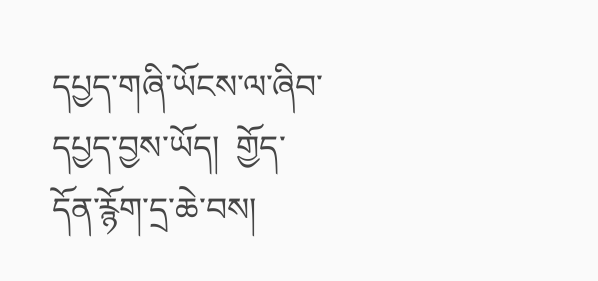དཔྱད་གཞི་ཡོངས་ལ་ཞིབ་དཔྱད་བྱས་ཡོད།  གྱོད་དོན་རྙོག་དྲ་ཆེ་བས།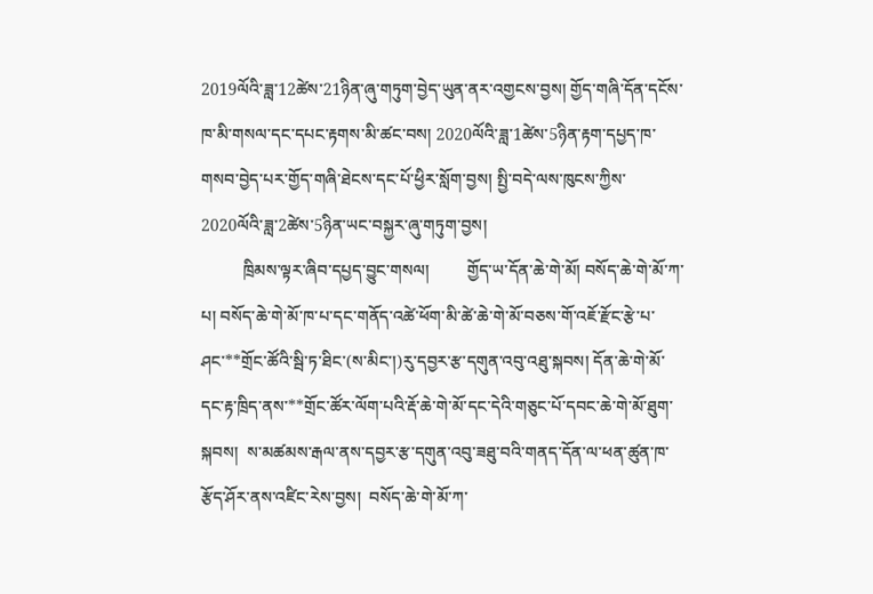2019ལོའི་ཟླ་12ཚེས་21ཉིན་ཞུ་གཏུག་བྱེད་ཡུན་ནར་འགྱངས་བྱས། གྱོད་གཞི་དོན་དངོས་ཁ་མི་གསལ་དང་དཔང་རྟགས་མི་ཚང་བས། 2020ལོའི་ཟླ་1ཚེས་5ཉིན་རྟག་དཔྱད་ཁ་གསབ་བྱེད་པར་གྱོད་གཞི་ཐེངས་དང་པོ་ཕྱིར་སློག་བྱས། སྤྱི་བདེ་ལས་ཁུངས་ཀྱིས་2020ལོའི་ཟླ་2ཚེས་5ཉིན་ཡང་བསྐྱར་ཞུ་གཏུག་བྱས།
          ཁྲིམས་ལྟར་ཞིབ་དཔྱད་བྱུང་གསལ།         གྱོད་ཡ་དོན་ཆེ་གེ་མོ། བསོད་ཆེ་གེ་མོ་ཀ་པ། བསོད་ཆེ་གེ་མོ་ཁ་པ་དང་གནོད་འཚེ་ཕོག་མི་ཚེ་ཆེ་གེ་མོ་བཅས་གོ་འཇོ་རྫོང་རྩེ་པ་ཤང་**གྲོང་ཚོའི་སྦི་ཏ་ཐིང་(ས་མིང་།)རུ་དབྱར་རྩ་དགུན་འབུ་འཐུ་སྐབས། དོན་ཆེ་གེ་མོ་དང་རྟ་ཁྲིད་ནས་**གྲོང་ཚོར་ལོག་པའི་རྡོ་ཆེ་གེ་མོ་དང་དེའི་གཅུང་པོ་དབང་ཆེ་གེ་མོ་ཐུག་སྐབས།  ས་མཚམས་རྒལ་ནས་དབྱར་རྩ་དགུན་འབུ་ཟཐུ་བའི་གནད་དོན་ལ་ཕན་ཚུན་ཁ་རྩོད་ཤོར་ནས་འཛིང་རེས་བྱས།  བསོད་ཆེ་གེ་མོ་ཀ་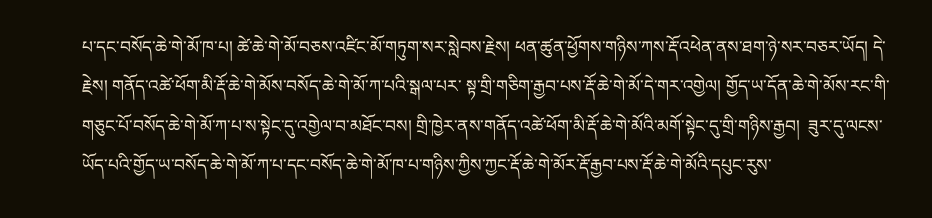པ་དང་བསོད་ཆེ་གེ་མོ་ཁ་པ། ཚེ་ཆེ་གེ་མོ་བཅས་འཛིང་མོ་གཏུག་སར་སླེབས་རྗེས། ཕན་ཚུན་ཕྱོགས་གཉིས་ཀས་རྡོ་འཕེན་ནས་ཐག་ཉེ་སར་བཅར་ཡོད། དེ་རྗེས། གནོད་འཚེ་ཕོག་མི་རྡོ་ཆེ་གེ་མོས་བསོད་ཆེ་གེ་མོ་ཀ་པའི་སྒལ་པར་ སྟ་གྲི་གཅིག་རྒྱབ་པས་རྡོ་ཆེ་གེ་མོ་དེ་གར་འགྱེལ། གྱོད་ཡ་དོན་ཆེ་གེ་མོས་རང་གི་གཅུང་པོ་བསོད་ཆེ་གེ་མོ་ཀ་པ་ས་སྟེང་དུ་འགྱེལ་བ་མཐོང་བས། གྲི་ཁྱེར་ནས་གནོད་འཚེ་ཕོག་མི་རྡོ་ཆེ་གེ་མོའི་མགོ་སྟེང་དུ་གྲི་གཉིས་རྒྱབ།  ཟུར་དུ་ལངས་ཡོད་པའི་གྱོད་ཡ་བསོད་ཆེ་གེ་མོ་ཀ་པ་དང་བསོད་ཆེ་གེ་མོ་ཁ་པ་གཉིས་ཀྱིས་ཀྱང་རྡོ་ཆེ་གེ་མོར་རྡོ་རྒྱབ་པས་རྡོ་ཆེ་གེ་མོའི་དཔུང་རུས་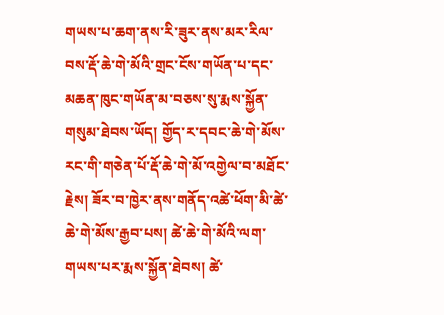གཡས་པ་ཆག་ནས་རི་ཟུར་ནས་མར་རིལ་བས་རྡོ་ཆེ་གེ་མོའི་གྲང་ངོས་གཡོན་པ་དང་མཆན་ཁུང་གཡོན་མ་བཅས་སུ་རྨས་སྐྱོན་གསུམ་ཐེབས་ཡོད། གྱོད་ར་དབང་ཆེ་གེ་མོས་རང་གི་གཅེན་པོ་རྡོ་ཆེ་གེ་མོ་འགྱེལ་བ་མཐོང་རྗེས། ཟོར་བ་ཁྱེར་ནས་གནོད་འཚེ་ཕོག་མི་ཚེ་ཆེ་གེ་མོས་རྒྱབ་པས། ཚེ་ཆེ་གེ་མོའི་ལག་གཡས་པར་རྨས་སྐྱོན་ཐེབས། ཚེ་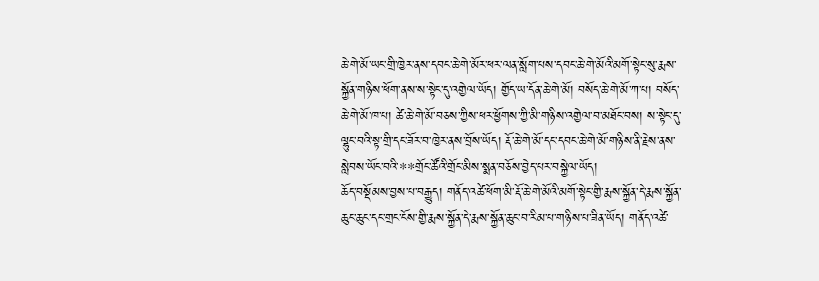ཆེ་གེ་མོ་ཡང་གྲི་ཁྱེར་ནས་དབང་ཆེ་གེ་མོར་ཕར་ལན་སློག་པས་དབང་ཆེ་གེ་མོའི་མགོ་སྟེང་སུ་རྨས་སྐྱོན་གཉིས་ཕོག་ནས་ས་སྟེང་དུ་འགྱེལ་ཡོད། གྱོད་ཡ་དོན་ཆེ་གེ་མོ། བསོད་ཆེ་གེ་མོ་ཀ་པ། བསོད་ཆེ་གེ་མོ་ཁ་པ། ཚེ་ཆེ་གེ་མོ་བཅས་ཀྱིས་ཕར་ཕྱོགས་ཀྱི་མི་གཉིས་འགྱེལ་བ་མཐོང་བས། ས་སྟེང་དུ་ལྷུང་བའི་སྟ་གྲི་དང་ཟོར་བ་ཁྱེར་ནས་བྲོས་ཡོད། རྡོ་ཆེ་གེ་མོ་དང་དབང་ཆེ་གེ་མོ་གཉིས་ནི་རྗེས་ནས་སླེབས་ཡོང་བའི་**གྲོང་ཚོའི་གྲོང་མིས་སྨན་བཅོས་བྱེད་པར་བསྐྱེལ་ཡོད།
ཆོད་བསྡོམས་བྱས་པ་བརྒྱུད། གནོད་འཚེ་ཕོག་མི་རྡོ་ཆེ་གེ་མོའི་མགོ་སྟེང་གྱི་རྨས་སྐྱོན་དེ་རྨས་སྐྱོན་ཆུང་ཆུང་དང་གྲང་ངོས་གྱི་རྨས་སྐྱོན་དེ་རྨས་སྐྱོན་ཆུང་བ་རིམ་པ་གཉིས་པ་ཟིན་ཡོད། གནོད་འཚེ་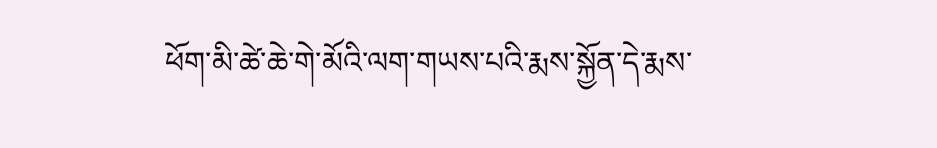ཕོག་མི་ཚེ་ཆེ་གེ་མོའི་ལག་གཡས་པའི་རྨས་སྐྱོན་དེ་རྨས་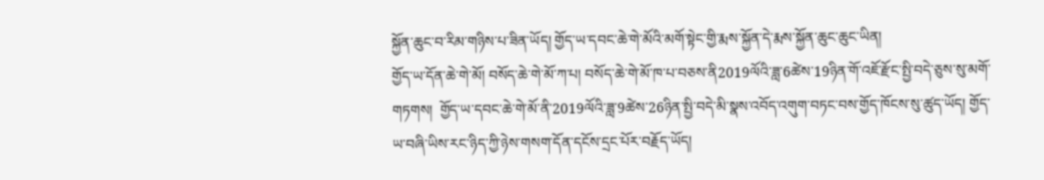སྐྱོན་ཆུང་བ་རིམ་གཉིས་པ་ཟིན་ཡོད། གྱོད་ཡ་དབང་ཆེ་གེ་མོའི་མགོ་སྟེང་གྱི་རྨས་སྐྱོན་དེ་རྨས་སྐྱོན་ཆུང་ཆུང་ཡིན།
གྱོད་ཡ་དོན་ཆེ་གེ་མོ། བསོད་ཆེ་གེ་མོ་ཀ་པ། བསོད་ཆེ་གེ་མོ་ཁ་པ་བཅས་ནི2019ལོའི་ཟླ་6ཚེས་19ཉིན་གོ་འཇོ་རྫོང་སྤྱི་བདེ་ཅུས་སུ་མགོ་གཏགས།  གྱོད་ཡ་དབང་ཆེ་གེ་མོ་ནི་2019ལོའི་ཟླ་9ཚེས་26ཉིན་སྤྱི་བདེ་མི་སྣས་འབོད་འགུག་བཏང་བས་གྱོད་ཁོངས་སུ་ཚུད་ཡོད། གྱོད་ཡ་བཞི་ཡིས་རང་ཉིད་ཀྱི་ཉེས་གསག་དོན་དངོས་དྲང་པོར་བརྗོད་ཡོད།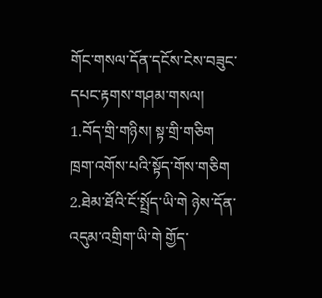གོང་གསལ་དོན་དངོས་ངེས་བཟུང་དཔང་རྟགས་གཤམ་གསལ།
1.བོད་གྲི་གཉིས། སྟ་གྲི་གཅིག ཁྲག་འགོས་པའི་སྟོད་གོས་གཅིག   2.ཐེམ་ཐོའི་ངོ་སྤྲོད་ཡི་གེ ཉེས་དོན་འདུམ་འགྲིག་ཡི་གེ གྱོད་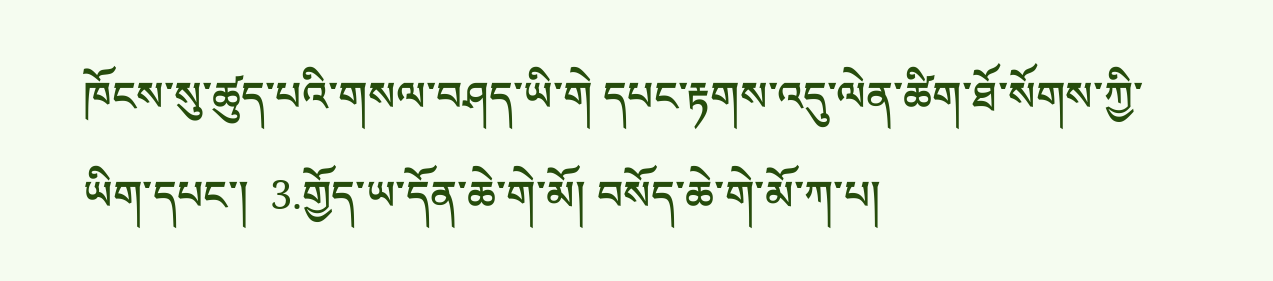ཁོངས་སུ་ཚུད་པའི་གསལ་བཤད་ཡི་གེ དཔང་རྟགས་འདུ་ལེན་ཚིག་ཐོ་སོགས་ཀྱི་ཡིག་དཔང་།  3.གྱོད་ཡ་དོན་ཆེ་གེ་མོ། བསོད་ཆེ་གེ་མོ་ཀ་པ།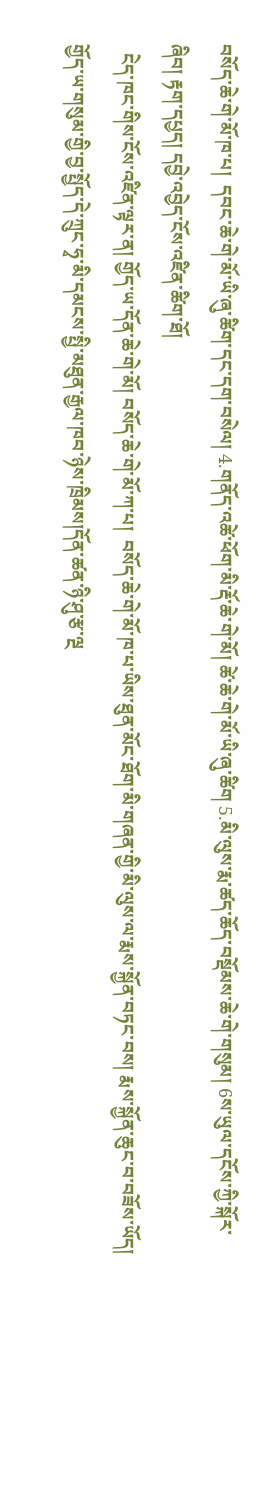བསོད་ཆེ་གེ་མོ་ཁ་པ།  དབང་ཆེ་གེ་མོ་ཡི་ཞུ་ཚིག་དང་དག་བསེལ། 4.གནོད་འཚེ་ཕོག་མི་རྡོ་ཆེ་གེ་མོ། ཚེ་ཆེ་གེ་མོ་ཡི་ཞུ་ཚིག 5.མི་ལུས་རྨ་ཚད་ཆོད་བསྡོམས་ཆེ་གེ་གསུམ། 6ས་ཡུལ་དངོས་ཀྱི་སྐོར་ཞིབ། རྟག་དཔྱད། དབྱེ་འབྱེད་ངོས་འཛིན་ཚིག་ཐོ།
  ངེད་ཁང་གིས་ངོས་འཛིན་ལྟར་ན། གྱོད་ཡ་དོན་ཆེ་གེ་མོ། བསོད་ཆེ་གེ་མོ་ཀ་པ།  བསོད་ཆེ་གེ་མོ་ཁ་པ་ཡིས་ཐུན་མོང་ཐོག་མི་གཞན་གྱི་མི་ལུས་ལ་རྨས་སྐྱོན་བཏང་བས། རྨས་སྐྱོན་ཆུང་བ་བཟོས་ཡོད། གྱོད་ཡ་གསུམ་གྱི་བྱ་སྤྱོད་དེ་ཀྲུང་ཧྭ་མི་དམངས་སྤྱི་མཐུན་རྒྱལ་ཁབ་ཉེས་ཁྲིམས།དོན་ཚན་ཉི་ཤུ་རྩ་ལྔ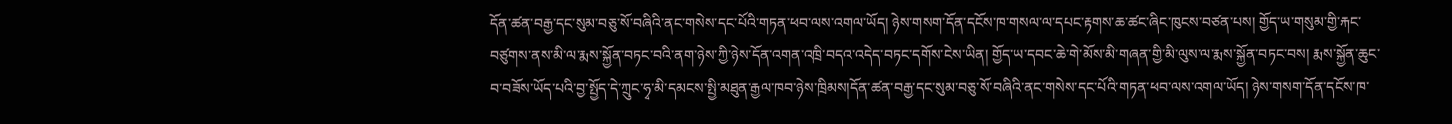དོན་ཚན་བརྒྱ་དང་སུམ་བཅུ་སོ་བཞིའི་ནང་གསེས་དང་པོའི་གཏན་ཕབ་ལས་འགལ་ཡོད། ཉེས་གསག་དོན་དངོས་ཁ་གསལ་ལ་དཔང་རྟགས་ཆ་ཚང་ཞིང་ཁུངས་བཙན་པས། གྱོད་ཡ་གསུམ་གྱི་རྐང་བཙུགས་ནས་མི་ལ་རྨས་སྐྱོན་བཏང་བའི་ནག་ཉེས་ཀྱི་ཉེས་དོན་འགན་འཁྲི་བདའ་འདེད་བཏང་དགོས་ངེས་ཡིན། གྱོད་ཡ་དབང་ཆེ་གེ་མོས་མི་གཞན་གྱི་མི་ལུས་ལ་རྨས་སྐྱོན་བཏང་བས། རྨས་སྐྱོན་ཆུང་བ་བཟོས་ཡོད་པའི་བྱ་སྤྱོད་དེ་ཀྲུང་ཧྭ་མི་དམངས་སྤྱི་མཐུན་རྒྱལ་ཁབ་ཉེས་ཁྲིམས།དོན་ཚན་བརྒྱ་དང་སུམ་བཅུ་སོ་བཞིའི་ནང་གསེས་དང་པོའི་གཏན་ཕབ་ལས་འགལ་ཡོད། ཉེས་གསག་དོན་དངོས་ཁ་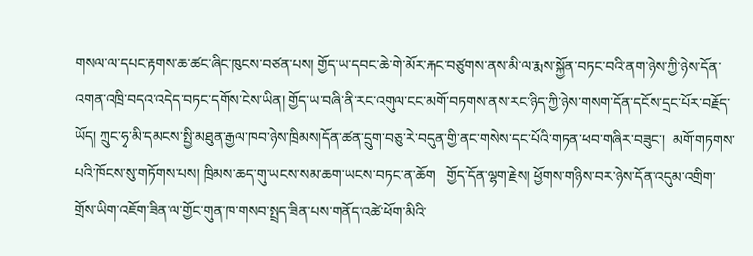གསལ་ལ་དཔང་རྟགས་ཆ་ཚང་ཞིང་ཁུངས་བཙན་པས། གྱོད་ཡ་དབང་ཆེ་གེ་མོར་རྐང་བཙུགས་ནས་མི་ལ་རྨས་སྐྱོན་བཏང་བའི་ནག་ཉེས་ཀྱི་ཉེས་དོན་འགན་འཁྲི་བདའ་འདེད་བཏང་དགོས་ངེས་ཡིན། གྱོད་ཡ་བཞི་ནི་རང་འགུལ་ངང་མགོ་བཏགས་ནས་རང་ཉིད་ཀྱི་ཉེས་གསག་དོན་དངོས་དྲང་པོར་བརྗོད་ཡོད། ཀྲུང་ཧྭ་མི་དམངས་སྤྱི་མཐུན་རྒྱལ་ཁབ་ཉེས་ཁྲིམས།དོན་ཚན་དྲུག་བཅུ་རེ་བདུན་གྱི་ནང་གསེས་དང་པོའི་གཏན་ཕབ་གཞིར་བཟུང་།  མགོ་གཏགས་པའི་ཁོངས་སུ་གཏོགས་པས། ཁྲིམས་ཆད་གུ་ཡངས་སམ་ཆག་ཡངས་བཏང་ན་ཆོག   གྱོད་དོན་ལྷག་རྗེས། ཕྱོགས་གཉིས་བར་ཉེས་དོན་འདུམ་འགྲིག་གྲོས་ཡིག་འཇོག་ཟིན་ལ་གྱོང་གུན་ཁ་གསབ་སྤྲད་ཟིན་པས་གནོད་འཚེ་ཕོག་མིའི་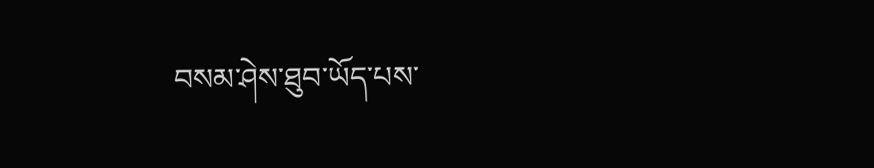བསམ་ཤེས་ཐུབ་ཡོད་པས་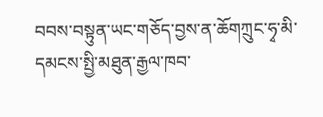བབས་བསྟུན་ཡང་གཅོད་བྱས་ན་ཆོགཀྲུང་ཧྭ་མི་དམངས་སྤྱི་མཐུན་རྒྱལ་ཁབ་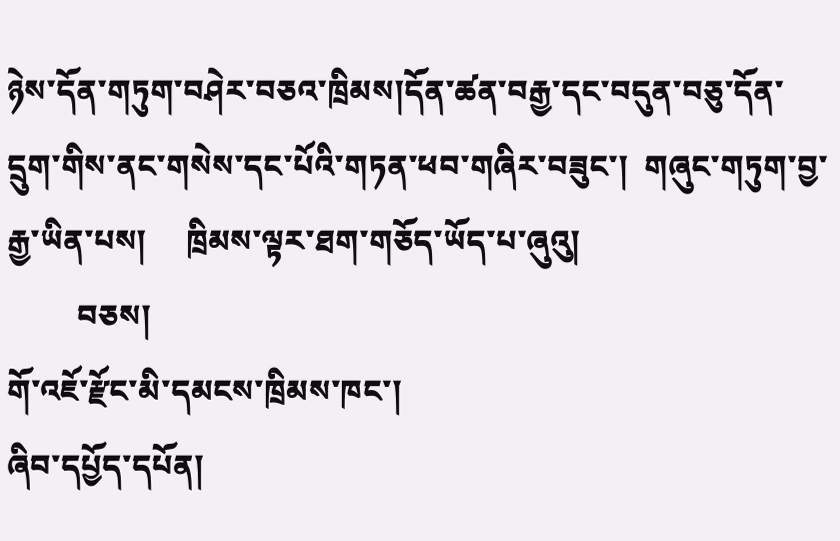ཉེས་དོན་གཏུག་བཤེར་བཅའ་ཁྲིམས།དོན་ཚན་བརྒྱ་དང་བདུན་བཅུ་དོན་དྲུག་གིས་ནང་གསེས་དང་པོའི་གཏན་ཕབ་གཞིར་བཟུང་།  གཞུང་གཏུག་བྱ་རྒྱ་ཡིན་པས།     ཁྲིམས་ལྟར་ཐག་གཅོད་ཡོད་པ་ཞུའུ།
         བཅས།
གོ་འཇོ་རྫོང་མི་དམངས་ཁྲིམས་ཁང་།
ཞིབ་དཔྱོད་དཔོན།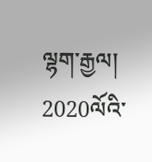ལྷག་རྒྱལ།
2020ལོའི་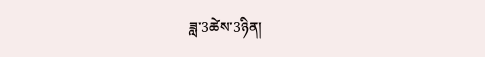ཟླ་3ཚེས་3ཉིན།